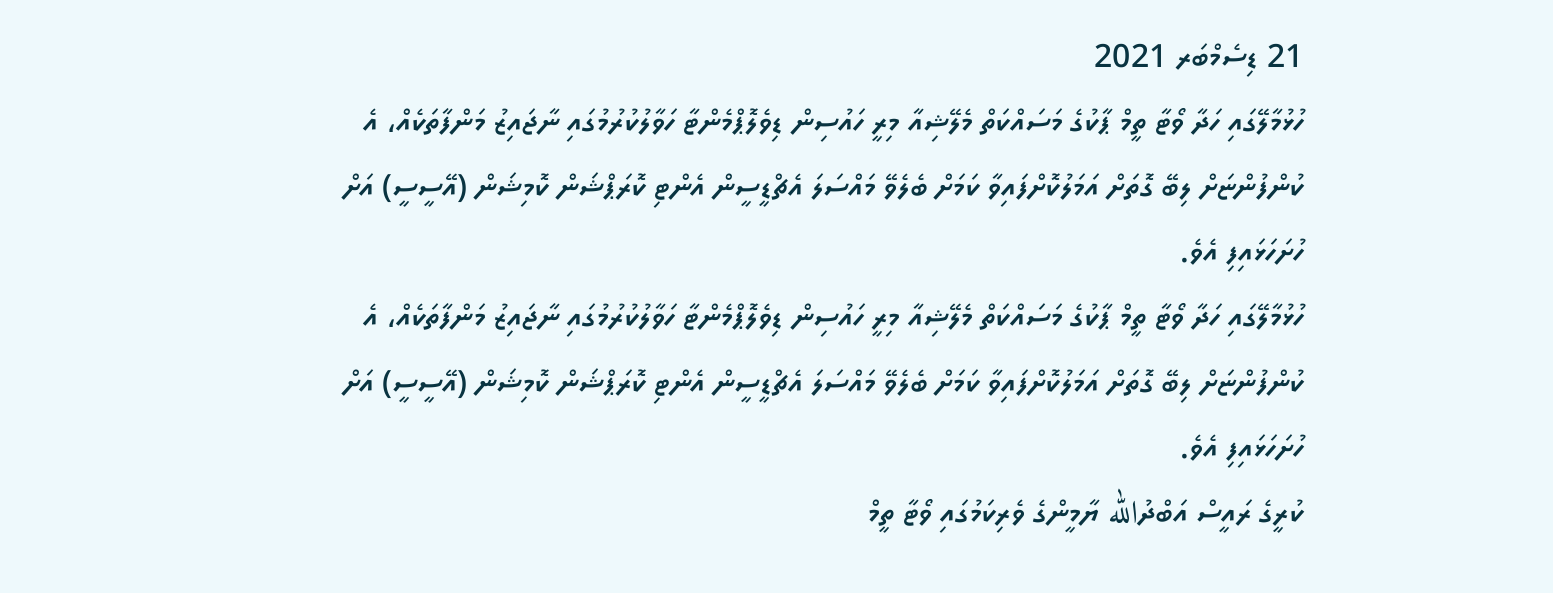21 ޑިސެމްބަރ 2021
ހުޅުމާލޭގައި ހަދާ ވޯޓާ ތީމް ޕާކުގެ މަސައްކަތް މެލޭޝިއާ މިރީ ހައުސިން ޑިވެލޮޕްމެންޓާ ހަވާލުކުރުމުގައި ނާޖައިޒު މަންފާތަކެއް، އެ ކުންފުންޏަށް ލިބޭ ގޮތަށް އަމަލުކޮށްފައިވާ ކަމަށް ބެލެވޭ މައްސަލަ އެޗްޑީސީން އެންޓި ކޮރަޕްޝަން ކޮމިޝަން (އޭސީސީ) އަށް ހުށަހަޅައިފި އެވެ.
ހުޅުމާލޭގައި ހަދާ ވޯޓާ ތީމް ޕާކުގެ މަސައްކަތް މެލޭޝިއާ މިރީ ހައުސިން ޑިވެލޮޕްމެންޓާ ހަވާލުކުރުމުގައި ނާޖައިޒު މަންފާތަކެއް، އެ ކުންފުންޏަށް ލިބޭ ގޮތަށް އަމަލުކޮށްފައިވާ ކަމަށް ބެލެވޭ މައްސަލަ އެޗްޑީސީން އެންޓި ކޮރަޕްޝަން ކޮމިޝަން (އޭސީސީ) އަށް ހުށަހަޅައިފި އެވެ.
ކުރީގެ ރައީސް އަބްދުالله ޔާމީންގެ ވެރިކަމުގައި ވޯޓާ ތީމް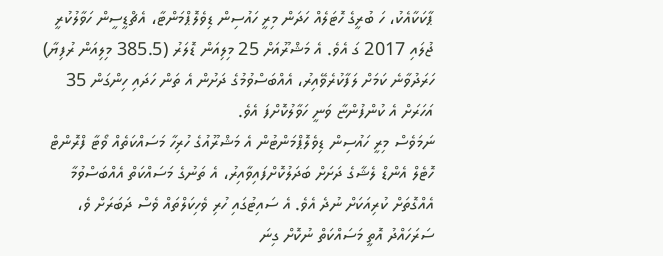ޕާކަކާއެކު، ހަ ބުރީގެ ހޮޓަލެއް ހަދަން މިރީ ހައުސިން ޑިވެލޮޕްމަންޓާ، އެޗްޑީސީން ހަވާލުކުރީ ޖުލައި 2017 ގަ އެވެ. އެ މަޝްރޫއަށް 25 މިލިއަން ޑޮލަރު (385.5 މިލިއަން ރުފިޔާ) ހަރަދުވާނެ ކަމަށް ލަފާކުރެވޭއިރު، އެއްބަސްވުމުގެ ދަށުން އެ ތަން ހަދައި ހިންގަން 35 އަހަރަށް އެ ކުންފުންޏާ ވަނީ ހަވާލުކޮށްފަ އެވެ.
ނަމަވެސް މިރީ ހައުސިން ޑިވެލޮޕްމަންޓުން އެ މަޝްރޫއުގެ ހުރިހާ މަސައްކަތެއް ވޯޓާ ފްރޮންޓް ހޮޓެލް އެންޑް ލެޝާގެ ދަށަށް ބަދަލުކޮށްފައިވާއިރު، އެ ތަނުގެ މަސައްކަތް އެއްބަސްވުމާ އެއްގޮތަށް ކުރިއަކަށް ނުދެ އެވެ. އެ ސައިޓުގައި ހުރި ވެހިކަލްތައް ވެސް ދަބަރަށް ވެ، ސަރަހައްދު އޮތީ މަސައްކަތް ނުކޮށް ގިނަ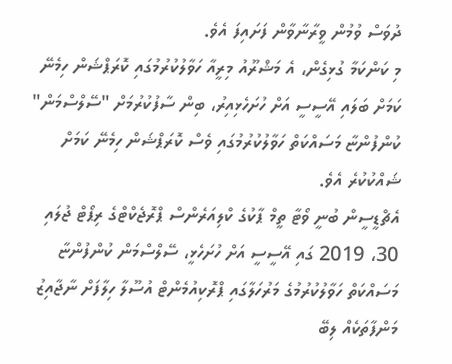ދުވަސް ވުމުން ވީރާނާވާން ފަށައިފަ އެވެ.
މި ކަންކަމާ ގުޅިގެން، އެ މަޝްރޫއު މިރީއާ ހަވާލުކުރުމުގައި ކޮރަޕްޝަން ހިމެނޭ ކަމަށް ބަލައި އޭސީސީ އަށް ހުށަހެޅިއިރު، ބިން ސާފުކުރުމަށް "ސޭލްސްމަން" ކުންފުންޏާ މަސައްކަތް ހަވާލުކުރުމުގައި ވެސް ކޮރަޕްޝަން ހިމެނޭ ކަމަށް ޝައްކުކުރެ އެވެ.
އެޗްޑީސީން ބުނީ ވޯޓާ ތީމް ޕާކުގެ ކްލިއަރެންސް ޕްރޮޖެކްޓްގެ ރިޕޯޓް ޖުލައި 30، 2019 ގައި އޭސީސީ އަށް ހުށަހެޅީ، ސޭލްސްމަން ކުންފުންޏާ މަސައްކަތް ހަވާލުކުރުމުގެ މަރުހަލާގައި ޕްރޮކިއުމެންޓް އުސޫލާ ހިލާފަށް ނާޖާއިޒު މަންފާތަކެއް ލިބޭ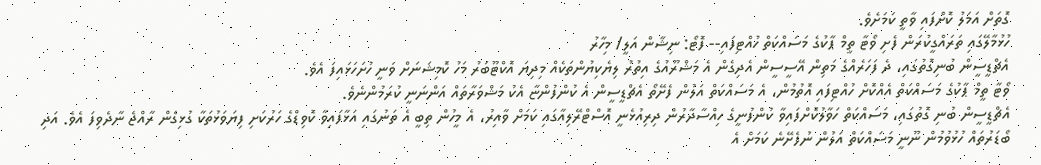ގޮތަށް އަމަލު ކޮށްފައި ވާތީ ކަމަށެވެ.
ހުޅުމާލޭގައި ތަރައްގީކުރަން ފެށި ވޯޓާ ތީމް ޕާކުގެ މަސައްކަތް ހުއްޓިފައި-- ފޮޓޯ: ނިޝާން އަލީ/ މިހާރު
އެޗްޑީސީން ބުނިގޮތުގައި، ދެ ފަހަރެއްގެ މަތިން އޭސީސީން އެދިގެން އެ މަޝްރޫއުގެ އިތުރު ލިޔެކިޔުންތަކެއް މިދިޔަ އޮކްޓޫބަރު މަހު ކޮމިޝަނަށް ވަނީ ހުށަހަޅައިފަ އެވެ.
ވޯޓާ ތީމް ޕާކުގެ މަސައްކަތް އެއްކޮށް ހުއްޓިފައި އޮތުމުން، އެ މަސައްކަތް އަލުން ފެށޭތޯ އެޗްޑީސީން އެ ކުންފުންޏާ އެކު މަޝްވަރާތައް އަންނަނީ ކުރަމުންނެވެ.
އެޗްޑީސީން ބުނި ގޮތުގައި، މަސައްކަތް ހަވާލުކޮށްފައިވާ ކުންފުނީގެ ހިއްސާދާރުން ދިރިއުޅެނީ އޮސްޓްރޭލިއާގައި ކަމަށް ވާއިރު، އެ މީހުން ތިބީ އެ ތަނުގައި އަޅާފައިވާ ކޮވިޑްގެ ހަރުކަށި ފިޔަވަޅުތަކާ ގުޅިގެން ރާއްޖެ ނާދެވިފަ އެވެ. އަދި ބޯޑަރުތައް ހުޅުވުމުން ނޫނީ މަސައްކަތް އަލުން ނުފެށޭނެ ކަމަށް އެ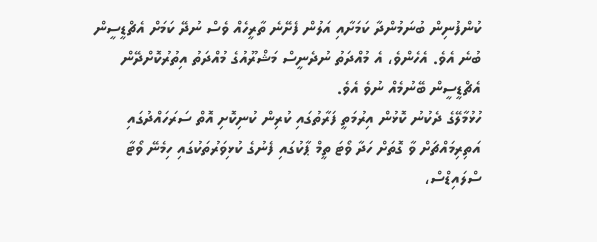ކުންފުނިން ބުނަމުންދާ ކަމަށާއި އަލުން ފެށޭނެ ތާރީހެއް ވެސް ނުދޭ ކަމަށް އެޗްޑީސީން ބުނެ އެވެ. އެހެންވެ، އެ މުއްދަތު ނުދެނީސް މަޝްރޫއުގެ މުއްދަތު އިތުރުކޮށްދޭން އެޗްޑީސީން ބޭނުމެއް ނުވެ އެވެ.
ހުޅުމާލޭގެ ދެކުނު ކޮޅުން އިރުމަތީ ފަރާތުގައި ކުރިން ކުނިކޮށި އޮތް ސަރަހައްދުގައި އަތިރިމައްޗަށް ވާ ގޮތަށް ހަދާ ވޯޓަ ތީމް ޕާކުގައި ފެނުގެ ކުޅިވަރުތަކުގައި ހިމެނޭ ވޯޓާ ސްލައިޑްސް،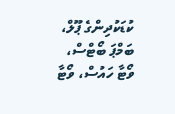ކުޑަކުދިންގެ ޕޫލް، ބަމްޕަ ބޯޓްސް، ވޯޓާ ހައުސް، ވޯޓާ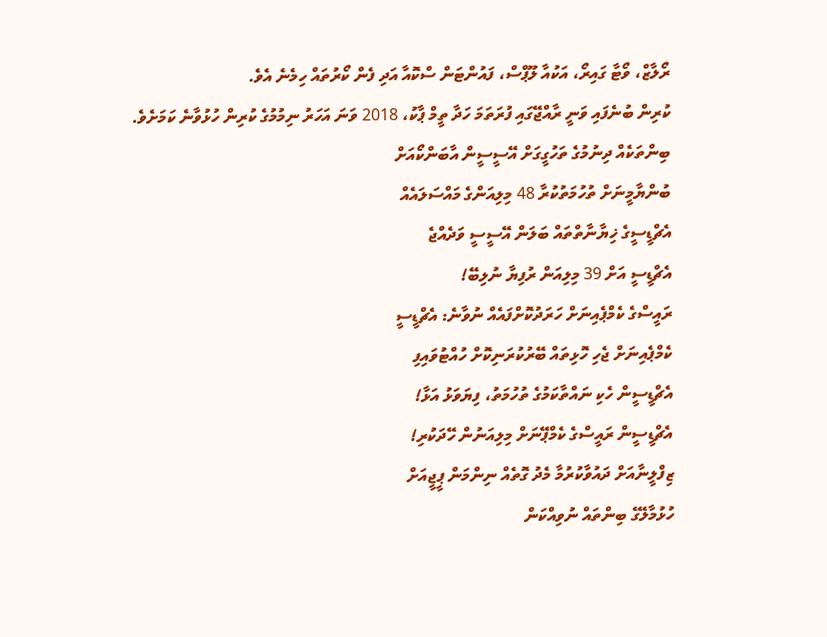ރޯލާޒް، ވޯޓާ ގައިރޯ، އަކުއާ ލޫޕްސް، ފައުންޓަން ސްކޮއާ އަދި ފެން ކޯރުތައް ހިމެނެ އެވެ.
ކުރިން ބުނެފައި ވަނީ ރާއްޖޭގައި ފުރަތަމަ ހަދާ ތީމް ޕާކު، 2018 ވަނަ އަހަރު ނިމުމުގެ ކުރިން ހުޅުވާނެ ކަމަށެވެ.
ބިންތަކެއް ދިނުމުގެ ތަހުގީގަށް އޭސީސީން އާބަންކޯއަށް
ބުންޔާމީނަށް ތުހުމަތުކުރާ 48 މިލިއަންގެ މައްސަލައެއް
އެޗްޑީސީގެ ޚިޔާނާތްތައް ބަލަން އޭސީސީ ވަދެއްޖެ
އެޗްޑީސީ އަށް 39 މިލިއަން ރުފިޔާ ނުލިބޭ!
ރައީސްގެ ކެމްޕެއިނަށް ހަރަދުކޮށްފައެއް ނުވާނެ: އެޗްޑީސީ
ކެމްޕެއިނަށް ޖެހި ހޮޅިތައް ބޭރުކުރަނިކޮށް ހުއްޓުވައިފި
އެޗްޑީސީން ހެކި ނައްތާކަމުގެ ތުހުމަތު، ފިޔަވަޅު އަޅާ!
އެޗްޑީސީން ރައީސްގެ ކެމްޕޭނަށް މިލިއަނުން ހޭދަކުރި!
ޒިފްލީނާއަށް ދައުވާކުރުމާ މެދު ގޮތެއް ނިންމަން ޕީޖީއަށް
ހުޅުމާލޭގެ ބިންތައް ނުވިއްކަން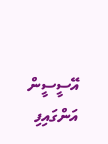އޭސީސީން އަންގައިފި